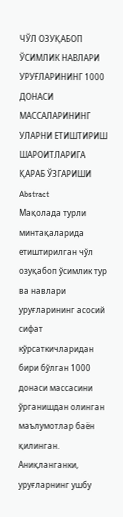ЧЎЛ ОЗУҚАБОП ЎСИМЛИК НАВЛАРИ УРУҒЛАРИНИНГ 1000 ДОНАСИ МАССАЛАРИНИНГ УЛАРНИ ЕТИШТИРИШ ШАРОИТЛАРИГА ҚАРАБ ЎЗГАРИШИ
Abstract
Мақолада турли минтақаларида етиштирилган чўл озуқабоп ўсимлик тур ва навлари уруғларининг асосий сифат кўрсаткичларидан бири бўлган 1000 донаси массасини ўрганишдан олинган маълумотлар баён қилинган. Аниқланганки, уруғларнинг ушбу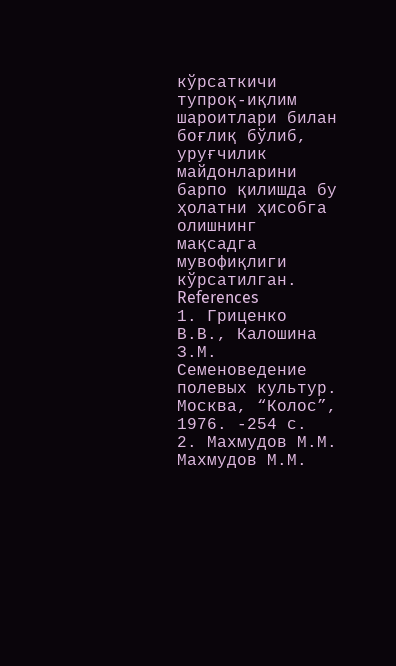кўрсаткичи тупроқ-иқлим шароитлари билан боғлиқ бўлиб, уруғчилик майдонларини барпо қилишда бу ҳолатни ҳисобга олишнинг мақсадга мувофиқлиги кўрсатилган.
References
1. Гриценко В.В., Калошина З.М. Семеноведение полевых культур. Москва, “Колос”, 1976. -254 с.
2. Махмудов М.М. Махмудов М.М.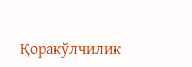Қоракўлчилик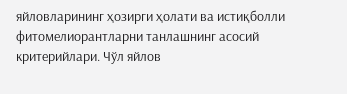яйловларининг ҳозирги ҳолати ва истиқболли фитомелиорантларни танлашнинг асосий критерийлари. Чўл яйлов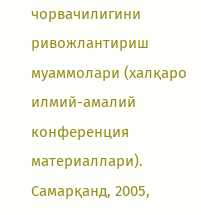чорвачилигини ривожлантириш муаммолари (халқаро илмий-амалий конференция материаллари). Самарқанд, 2005,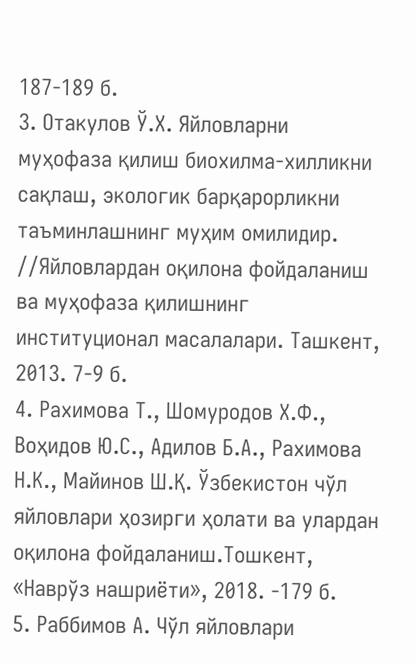187-189 б.
3. Отакулов Ў.Х. Яйловларни муҳофаза қилиш биохилма-хилликни сақлаш, экологик барқарорликни таъминлашнинг муҳим омилидир. //Яйловлардан оқилона фойдаланиш ва муҳофаза қилишнинг институционал масалалари. Ташкент, 2013. 7-9 б.
4. Рахимова Т., Шомуродов Х.Ф., Воҳидов Ю.С., Адилов Б.А., Рахимова Н.К., Майинов Ш.Қ. Ўзбекистон чўл яйловлари ҳозирги ҳолати ва улардан оқилона фойдаланиш.Тошкент, «Наврўз нашриёти», 2018. -179 б.
5. Раббимов А. Чўл яйловлари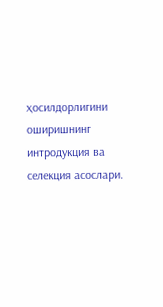ҳосилдорлигини оширишнинг интродукция ва селекция асослари.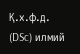Қ.х.ф.д. (DSc) илмий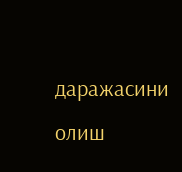даражасини олиш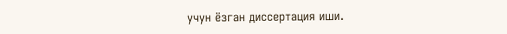учун ёзган диссертация иши.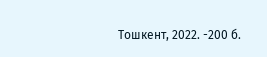Тошкент, 2022. -200 б.